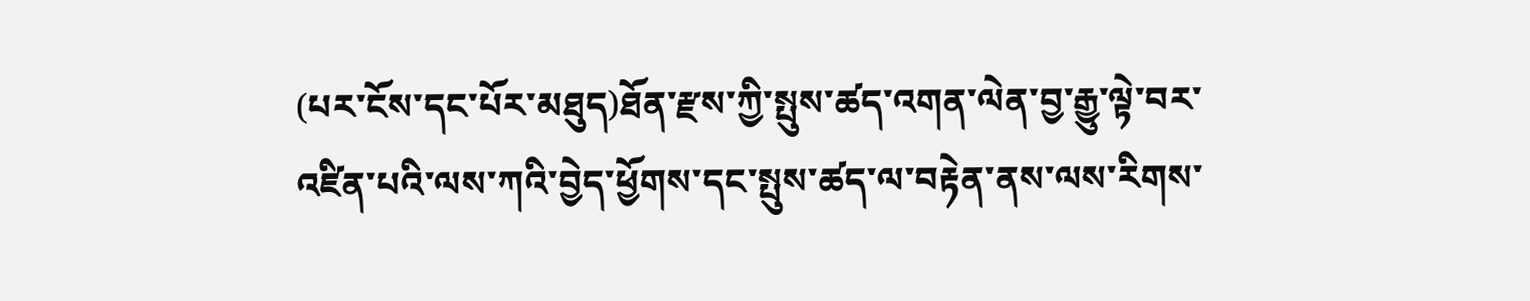(པར་ངོས་དང་པོར་མཐུད)ཐོན་རྫས་ཀྱི་སྤུས་ཚད་འགན་ལེན་བྱ་རྒྱུ་ལྟེ་བར་འཛིན་པའི་ལས་ཀའི་བྱེད་ཕྱོགས་དང་སྤུས་ཚད་ལ་བརྟེན་ནས་ལས་རིགས་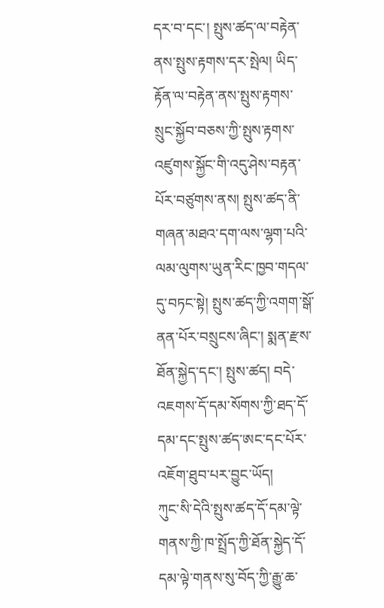དར་བ་དང་། སྤུས་ཚད་ལ་བརྟེན་ནས་སྤུས་རྟགས་དར་སྤེལ། ཡིད་རྟོན་ལ་བརྟེན་ནས་སྤུས་རྟགས་སྲུང་སྐྱོབ་བཅས་ཀྱི་སྤུས་རྟགས་འཛུགས་སྐྱོང་གི་འདུ་ཤེས་བརྟན་པོར་བཙུགས་ནས། སྤུས་ཚད་ནི་གཞན་མཐའ་དག་ལས་ལྷག་པའི་ལམ་ལུགས་ཡུན་རིང་ཁྱབ་གདལ་དུ་བཏང་སྟེ། སྤུས་ཚད་ཀྱི་འགག་སྒོ་ནན་པོར་བསྲུངས་ཞིང་། སྨན་རྫས་ཐོན་སྐྱེད་དང་། སྤུས་ཚད། བདེ་འཇགས་དོ་དམ་སོགས་ཀྱི་ཐད་དོ་དམ་དང་སྤུས་ཚད་ཨང་དང་པོར་འཇོག་ཐུབ་པར་བྱུང་ཡོད།
ཀུང་སི་དེའི་སྤུས་ཚད་དོ་དམ་ལྟེ་གནས་ཀྱི་ཁ་སྤྲོད་ཀྱི་ཐོན་སྐྱེད་དོ་དམ་ལྟེ་གནས་སུ་བོད་ཀྱི་རྒྱུ་ཆ་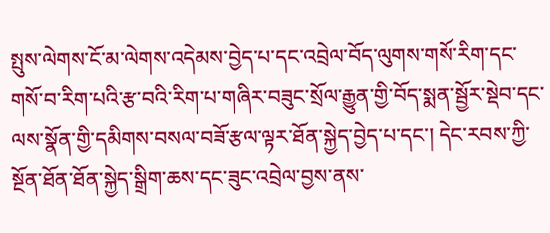སྤུས་ལེགས་ངོ་མ་ལེགས་འདེམས་བྱེད་པ་དང་འབྲེལ་བོད་ལུགས་གསོ་རིག་དང་གསོ་བ་རིག་པའི་རྩ་བའི་རིག་པ་གཞིར་བཟུང་སྲོལ་རྒྱུན་གྱི་བོད་སྨན་སྦྱོར་སྡེབ་དང་ལས་སྣོན་གྱི་དམིགས་བསལ་བཟོ་རྩལ་ལྟར་ཐོན་སྐྱེད་བྱེད་པ་དང་། དེང་རབས་ཀྱི་སྔོན་ཐོན་ཐོན་སྐྱེད་སྒྲིག་ཆས་དང་ཟུང་འབྲེལ་བྱས་ནས་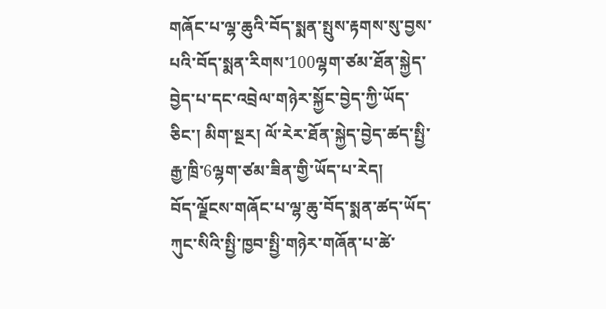གཞོང་པ་ལྷ་ཆུའི་བོད་སྨན་སྤུས་རྟགས་སུ་བྱས་པའི་བོད་སྨན་རིགས་100ལྷག་ཙམ་ཐོན་སྐྱེད་བྱེད་པ་དང་འབྲེལ་གཉེར་སྐྱོང་བྱེད་ཀྱི་ཡོད་ཅིང་། མིག་སྔར། ལོ་རེར་ཐོན་སྐྱེད་བྱེད་ཚད་སྤྱི་རྒྱ་ཁྲི་6ལྷག་ཙམ་ཟིན་གྱི་ཡོད་པ་རེད།
བོད་ལྗོངས་གཞོང་པ་ལྷ་ཆུ་བོད་སྨན་ཚད་ཡོད་ཀུང་སིའི་སྤྱི་ཁྱབ་སྤྱི་གཉེར་གཞོན་པ་ཚེ་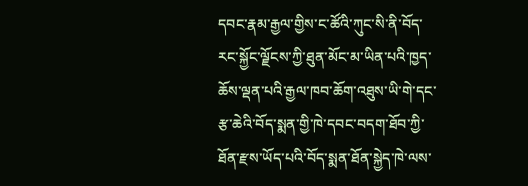དབང་རྣམ་རྒྱལ་གྱིས་ང་ཚོའི་ཀུང་སི་ནི་བོད་རང་སྐྱོང་ལྗོངས་ཀྱི་ཐུན་མོང་མ་ཡིན་པའི་ཁྱད་ཆོས་ལྡན་པའི་རྒྱལ་ཁབ་ཆོག་འཐུས་ཡི་གེ་དང་རྩ་ཆེའི་བོད་སྨན་གྱི་ཁེ་དབང་བདག་ཐོབ་ཀྱི་ཐོན་རྫས་ཡོད་པའི་བོད་སྨན་ཐོན་སྐྱེད་ཁེ་ལས་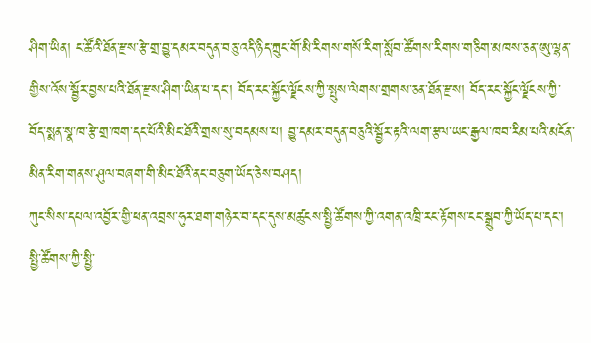ཤིག་ཡིན། ང་ཚོའི་ཐོན་རྫས་རྩེ་གྲ་བྱུ་དམར་བདུན་བཅུ་འདི་ཉིད་ཀྲུང་གོ་མི་རིགས་གསོ་རིག་སློབ་ཚོགས་རིགས་གཅིག་མཁས་ཅན་ཨུ་ལྷན་གྱིས་འོས་སྦྱོར་བྱས་པའི་ཐོན་རྫས་ཤིག་ཡིན་པ་དང་། བོད་རང་སྐྱོང་ལྗོངས་ཀྱི་སྤུས་ལེགས་གྲགས་ཅན་ཐོན་རྫས། བོད་རང་སྐྱོང་ལྗོངས་ཀྱི་བོད་སྨན་སྣ་ཁ་རྩེ་གྲ་ཁག་དང་པོའི་མིང་ཐོའི་གྲས་སུ་བདམས་པ། བྱུ་དམར་བདུན་བཅུའི་སྦྱོར་རྟའི་ལག་རྩལ་ཡང་རྒྱལ་ཁབ་རིམ་པའི་མངོན་མིན་རིག་གནས་ཤུལ་བཞག་གི་མིང་ཐོའི་ནང་བཅུག་ཡོད་ཅེས་བཤད།
ཀུང་སིས་དཔལ་འབྱོར་གྱི་ཕན་འབྲས་ཧུར་ཐག་གཉེར་བ་དང་དུས་མཚུངས་སྤྱི་ཚོགས་ཀྱི་འགན་འཁྲི་རང་རྟོགས་ངང་སྒྲུབ་ཀྱི་ཡོད་པ་དང་། སྤྱི་ཚོགས་ཀྱི་སྤྱི་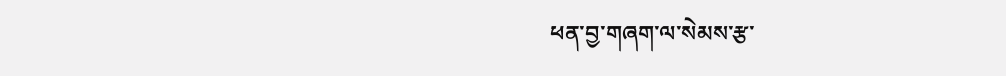ཕན་བྱ་གཞག་ལ་སེམས་རྩ་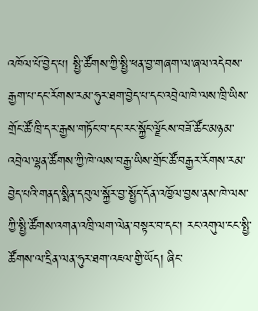འཁོལ་པོ་བྱེད་པ། སྤྱི་ཚོགས་ཀྱི་སྤྱི་ཕན་བྱ་གཞག་ལ་ཞལ་འདེབས་རྒྱག་པ་དང་རོགས་རམ་ཧུར་ཐག་བྱེད་པ་དང་འབྲེལ་ཁེ་ལས་ཁྲི་ཡིས་གྲོང་ཚོ་ཁྲི་དར་རྒྱས་གཏོང་བ་དང་རང་སྐྱོང་ལྗོངས་བཟོ་ཚོང་མཉམ་འབྲེལ་ལྷན་ཚོགས་ཀྱི་ཁེ་ལས་བརྒྱ་ཡིས་གྲོང་ཚོ་བརྒྱར་རོགས་རམ་བྱེད་པའི་གནད་སྨིན་དབུལ་སྐྱོར་བྱ་སྤྱོད་དོན་འཁྱོལ་བྱས་ནས་ཁེ་ལས་ཀྱི་སྤྱི་ཚོགས་འགན་འཁྲི་ལག་ལེན་བསྟར་བ་དང་། རང་འགུལ་ངང་སྤྱི་ཚོགས་ལ་དྲིན་ལན་ཧུར་ཐག་འཇལ་གྱི་ཡོད། ཞིང་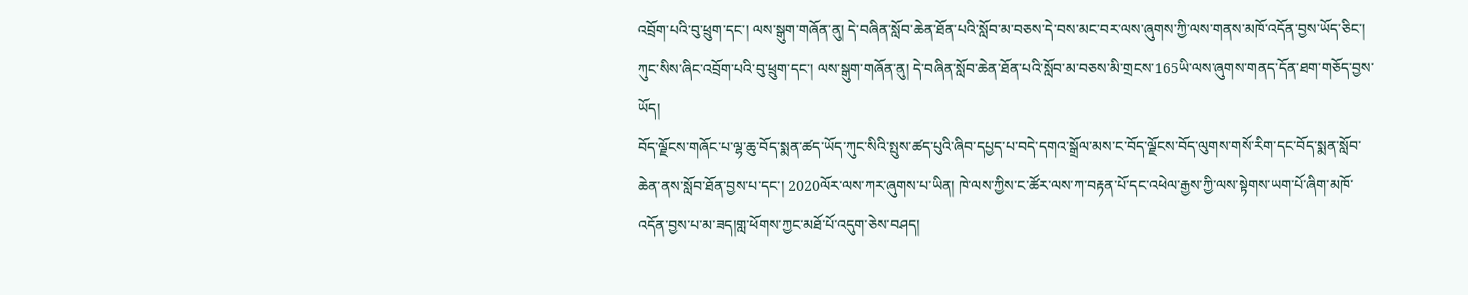འབྲོག་པའི་བུ་ཕྲུག་དང་། ལས་སྒུག་གཞོན་ནུ། དེ་བཞིན་སློབ་ཆེན་ཐོན་པའི་སློབ་མ་བཅས་དེ་བས་མང་བར་ལས་ཞུགས་ཀྱི་ལས་གནས་མཁོ་འདོན་བྱས་ཡོད་ཅིང་། ཀུང་སིས་ཞིང་འབྲོག་པའི་བུ་ཕྲུག་དང་། ལས་སྒུག་གཞོན་ནུ། དེ་བཞིན་སློབ་ཆེན་ཐོན་པའི་སློབ་མ་བཅས་མི་གྲངས་165ཡི་ལས་ཞུགས་གནད་དོན་ཐག་གཅོད་བྱས་ཡོད།
བོད་ལྗོངས་གཞོང་པ་ལྷ་ཆུ་བོད་སྨན་ཚད་ཡོད་ཀུང་སིའི་སྤུས་ཚད་པུའི་ཞིབ་དཔྱད་པ་བདེ་དགའ་སྒྲོལ་མས་ང་བོད་ལྗོངས་བོད་ལུགས་གསོ་རིག་དང་བོད་སྨན་སློབ་ཆེན་ནས་སློབ་ཐོན་བྱས་པ་དང་། 2020ལོར་ལས་ཀར་ཞུགས་པ་ཡིན། ཁེ་ལས་ཀྱིས་ང་ཚོར་ལས་ཀ་བརྟན་པོ་དང་འཕེལ་རྒྱས་ཀྱི་ལས་སྟེགས་ཡག་པོ་ཞིག་མཁོ་འདོན་བྱས་པ་མ་ཟད།གླ་ཕོགས་ཀྱང་མཐོ་པོ་འདུག་ཅེས་བཤད།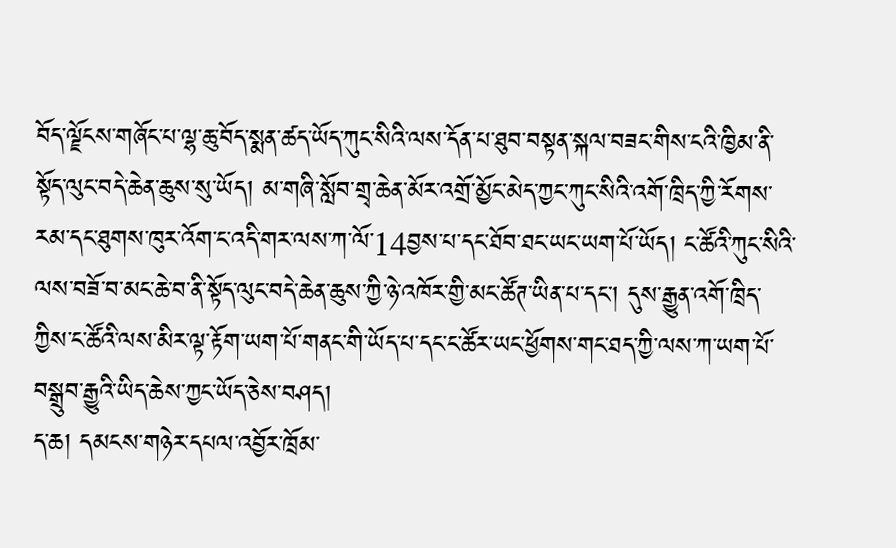བོད་ལྗོངས་གཞོང་པ་ལྷ་ཆུ་བོད་སྨན་ཚད་ཡོད་ཀུང་སིའི་ལས་དོན་པ་ཐུབ་བསྟན་སྐལ་བཟང་གིས་ངའི་ཁྱིམ་ནི་སྟོད་ལུང་བདེ་ཆེན་ཆུས་སུ་ཡོད། མ་གཞི་སློབ་གྲྭ་ཆེན་མོར་འགྲོ་མྱོང་མེད་ཀྱང་ཀུང་སིའི་འགོ་ཁྲིད་ཀྱི་རོགས་རམ་དང་ཐུགས་ཁུར་འོག་ང་འདི་གར་ལས་ཀ་ལོ་14བྱས་པ་དང་ཐོབ་ཐང་ཡང་ཡག་པོ་ཡོད། ང་ཚོའི་ཀུང་སིའི་ལས་བཟོ་བ་མང་ཆེ་བ་ནི་སྟོད་ལུང་བདེ་ཆེན་ཆུས་ཀྱི་ཉེ་འཁོར་གྱི་མང་ཚོཊ་ཡིན་པ་དང་། དུས་རྒྱུན་འགོ་ཁྲིད་ཀྱིས་ང་ཚོའི་ལས་མིར་ལྟ་རྟོག་ཡག་པོ་གནང་གི་ཡོད་པ་དང་ང་ཚོར་ཡང་ཕྱོགས་གང་ཐད་ཀྱི་ལས་ཀ་ཡག་པོ་བསྒྲུབ་རྒྱུའི་ཡིད་ཆེས་ཀྱང་ཡོད་ཅེས་བཤད།
ད་ཆ། དམངས་གཉེར་དཔལ་འབྱོར་ཁྲོམ་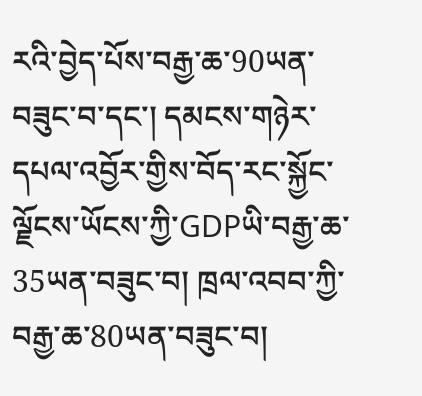རའི་བྱེད་པོས་བརྒྱ་ཆ་90ཡན་བཟུང་བ་དང་། དམངས་གཉེར་དཔལ་འབྱོར་གྱིས་བོད་རང་སྐྱོང་ལྗོངས་ཡོངས་ཀྱི་GDPཡི་བརྒྱ་ཆ་35ཡན་བཟུང་བ། ཁྲལ་འབབ་ཀྱི་བརྒྱ་ཆ་80ཡན་བཟུང་བ།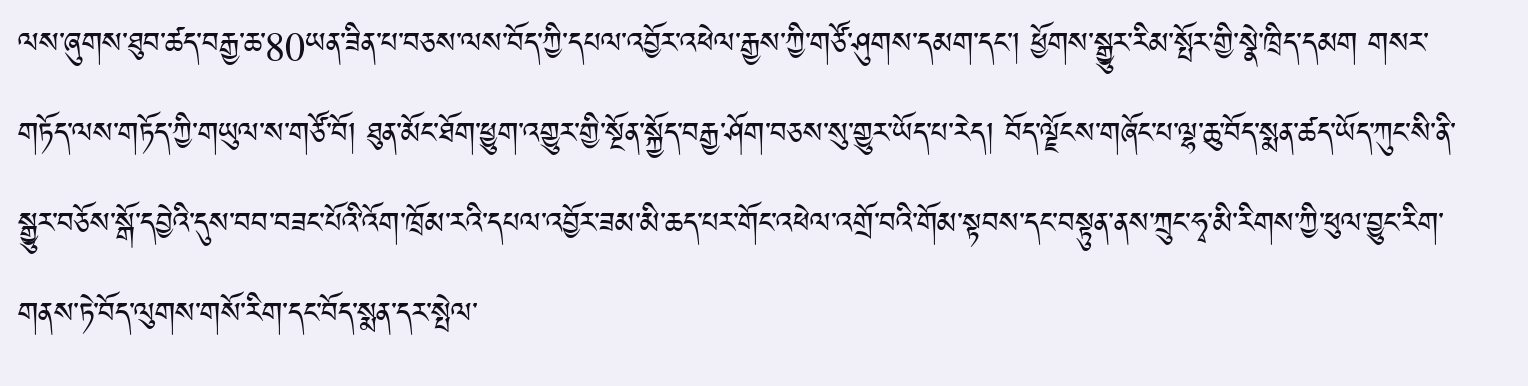ལས་ཞུགས་ཐུབ་ཚད་བརྒྱ་ཆ་80ཡན་ཟིན་པ་བཅས་ལས་བོད་ཀྱི་དཔལ་འབྱོར་འཕེལ་རྒྱས་ཀྱི་གཙོ་ཤུགས་དམག་དང་། ཕྱོགས་སྒྱུར་རིམ་སྤོར་གྱི་སྣེ་ཁྲིད་དམག གསར་གཏོད་ལས་གཏོད་ཀྱི་གཡུལ་ས་གཙོ་བོ། ཐུན་མོང་ཐོག་ཕྱུག་འགྱུར་གྱི་སྔོན་སྐྱོད་བརྒྱ་ཤོག་བཅས་སུ་གྱུར་ཡོད་པ་རེད། བོད་ལྗོངས་གཞོང་པ་ལྷ་ཆུ་བོད་སྨན་ཚད་ཡོད་ཀུང་སི་ནི་སྒྱུར་བཅོས་སྒོ་དབྱེའི་དུས་བབ་བཟང་པོའི་འོག་ཁྲོམ་རའི་དཔལ་འབྱོར་ཟམ་མི་ཆད་པར་གོང་འཕེལ་འགྲོ་བའི་གོམ་སྟབས་དང་བསྟུན་ནས་ཀྲུང་ཧྭ་མི་རིགས་ཀྱི་ཕུལ་བྱུང་རིག་གནས་ཏེ་བོད་ལུགས་གསོ་རིག་དང་བོད་སྨན་དར་སྤེལ་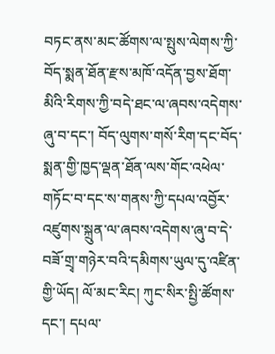བཏང་ནས་མང་ཚོགས་ལ་སྤུས་ལེགས་ཀྱི་བོད་སྨན་ཐོན་རྫས་མཁོ་འདོན་བྱས་ཐོག་མིའི་རིགས་ཀྱི་བདེ་ཐང་ལ་ཞབས་འདེགས་ཞུ་བ་དང་། བོད་ལུགས་གསོ་རིག་དང་བོད་སྨན་གྱི་ཁྱད་ལྡན་ཐོན་ལས་གོང་འཕེལ་གཏོང་བ་དང་ས་གནས་ཀྱི་དཔལ་འབྱོར་འཛུགས་སྐྲུན་ལ་ཞབས་འདེགས་ཞུ་བ་དེ་བཟོ་གྲྭ་གཉེར་བའི་དམིགས་ཡུལ་དུ་འཛིན་གྱི་ཡོད། ལོ་མང་རིང། ཀུང་སིར་སྤྱི་ཚོགས་དང་། དཔལ་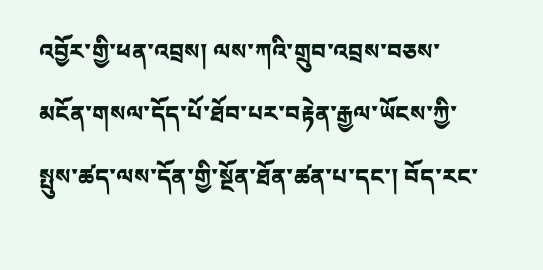འབྱོར་གྱི་ཕན་འབྲས། ལས་ཀའི་གྲུབ་འབྲས་བཅས་མངོན་གསལ་དོད་པོ་ཐོབ་པར་བརྟེན་རྒྱལ་ཡོངས་ཀྱི་སྤུས་ཚད་ལས་དོན་གྱི་སྔོན་ཐོན་ཚན་པ་དང་། བོད་རང་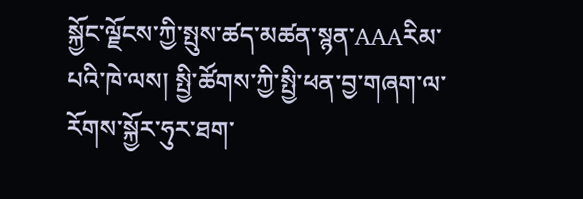སྐྱོང་ལྗོངས་ཀྱི་སྤུས་ཚད་མཚན་སྙན་AAAརིམ་པའི་ཁེ་ལས། སྤྱི་ཚོགས་ཀྱི་སྤྱི་ཕན་བྱ་གཞག་ལ་རོགས་སྐྱོར་ཧུར་ཐག་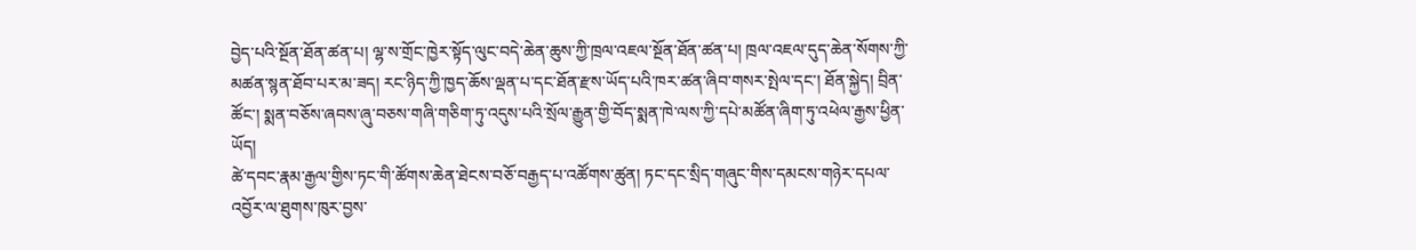བྱེད་པའི་སྔོན་ཐོན་ཚན་པ། ལྷ་ས་གྲོང་ཁྱེར་སྟོད་ལུང་བདེ་ཆེན་ཆུས་ཀྱི་ཁྲལ་འཇལ་སྔོན་ཐོན་ཚན་པ། ཁྲལ་འཇལ་དུད་ཆེན་སོགས་ཀྱི་མཚན་སྙན་ཐོབ་པར་མ་ཟད། རང་ཉིད་ཀྱི་ཁྱད་ཆོས་ལྡན་པ་དང་ཐོན་རྫས་ཡོད་པའི་ཁར་ཚན་ཞིབ་གསར་སྤེལ་དང་། ཐོན་སྐྱེད། བྲིན་ཚོང་། སྨན་བཅོས་ཞབས་ཞུ་བཅས་གཞི་གཅིག་ཏུ་འདུས་པའི་སྲོལ་རྒྱུན་གྱི་བོད་སྨན་ཁེ་ལས་ཀྱི་དཔེ་མཚོན་ཞིག་ཏུ་འཕེལ་རྒྱས་ཕྱིན་ཡོད།
ཚེ་དབང་རྣམ་རྒྱལ་གྱིས་ཏང་གི་ཚོགས་ཆེན་ཐེངས་བཅོ་བརྒྱད་པ་འཚོགས་ཚུན། ཏང་དང་སྲིད་གཞུང་གིས་དམངས་གཉེར་དཔལ་འབྱོར་ལ་ཐུགས་ཁུར་བྱས་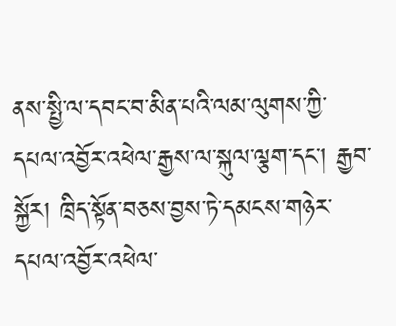ནས་སྤྱི་ལ་དབང་བ་མིན་པའི་ལམ་ལུགས་ཀྱི་དཔལ་འབྱོར་འཕེལ་རྒྱས་ལ་སྐུལ་ལྕག་དང་། རྒྱབ་སྐྱོར། ཁྲིད་སྟོན་བཅས་བྱས་ཏེ་དམངས་གཉེར་དཔལ་འབྱོར་འཕེལ་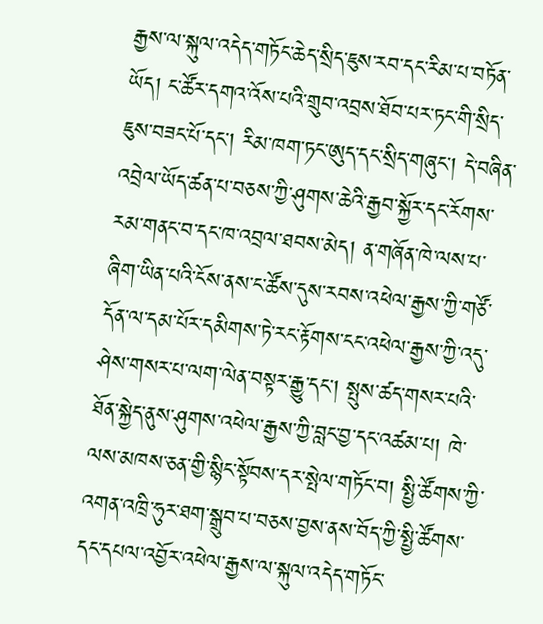རྒྱས་ལ་སྐུལ་འདེད་གཏོང་ཆེད་སྲིད་ཇུས་རབ་དང་རིམ་པ་བཏོན་ཡོད། ང་ཚོར་དགའ་འོས་པའི་གྲུབ་འབྲས་ཐོབ་པར་ཏང་གི་སྲིད་ཇུས་བཟང་པོ་དང་། རིམ་ཁག་ཏང་ཨུད་དང་སྲིད་གཞུང་། དེ་བཞིན་འབྲེལ་ཡོད་ཚན་པ་བཅས་ཀྱི་ཤུགས་ཆེའི་རྒྱབ་སྐྱོར་དང་རོགས་རམ་གནང་བ་དང་ཁ་འབྲལ་ཐབས་མེད། ན་གཞོན་ཁེ་ལས་པ་ཞིག་ཡིན་པའི་ངོས་ནས་ང་ཚོས་དུས་རབས་འཕེལ་རྒྱས་ཀྱི་གཙོ་དོན་ལ་དམ་པོར་དམིགས་ཏེ་རང་རྟོགས་ངང་འཕེལ་རྒྱས་ཀྱི་འདུ་ཤེས་གསར་པ་ལག་ལེན་བསྟར་རྒྱུ་དང་། སྤུས་ཚད་གསར་པའི་ཐོན་སྐྱེད་ནུས་ཤུགས་འཕེལ་རྒྱས་ཀྱི་བླང་བྱ་དང་འཚམ་པ། ཁེ་ལས་མཁས་ཅན་གྱི་སྙིང་སྟོབས་དར་སྤེལ་གཏོང་བ། སྤྱི་ཚོགས་ཀྱི་འགན་འཁྲི་ཧུར་ཐག་སྒྲུབ་པ་བཅས་བྱས་ནས་བོད་ཀྱི་སྤྱི་ཚོགས་དང་དཔལ་འབྱོར་འཕེལ་རྒྱས་ལ་སྐུལ་འདེད་གཏོང་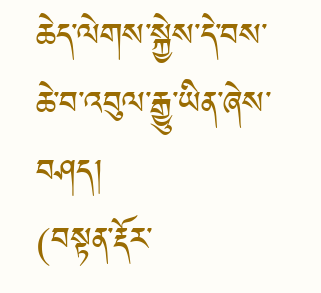ཆེད་ལེགས་སྐྱེས་དེ་བས་ཆེ་བ་འབུལ་རྒྱུ་ཡིན་ཞེས་བཤད།
(བསྟན་རྡོར་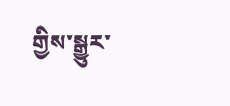གྱིས་སྒྱུར་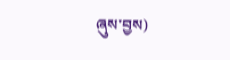ཞུས་བྱས)